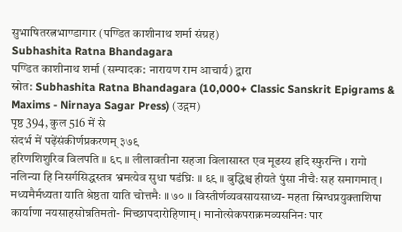सुभाषितरत्नभाण्डागार (पण्डित काशीनाथ शर्मा संग्रह)
Subhashita Ratna Bhandagara
पण्डित काशीनाथ शर्मा (सम्पादक: नारायण राम आचार्य) द्वारा
स्रोत: Subhashita Ratna Bhandagara (10,000+ Classic Sanskrit Epigrams & Maxims - Nirnaya Sagar Press) (उद्गम)
पृष्ठ 394, कुल 516 में से
संदर्भ में पढ़ेंसंकीर्णप्रकरणम् ३७९
हरिणशिशुरिव विलपति ॥ ६८ ॥ लीलावतीना सहजा विलासास्त एव मूढस्य हृदि स्फुरन्ति । रागो नलिन्या हि निसर्गसिद्धस्तत्र भ्रमत्येव सुधा षडंघ्रिः ॥ ६९ ॥ बुद्धिश्च हीयते पुंसा नीचैः सह समागमात् । मध्यमैर्मध्यता याति श्रेष्ठता याति चोत्तमैः ॥ ७० ॥ विस्तीर्णव्यवसायसाध्य- महता स्निग्धप्रयुक्ताशिषा कार्याणा नयसाहसोन्नतिमतो- मिच्छापदारोहिणाम् । मानोत्सेकपराक्रमव्यसनिनः पार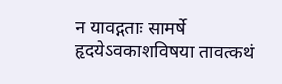न यावद्गताः सामर्षे हृदयेऽवकाशविषया तावत्कथं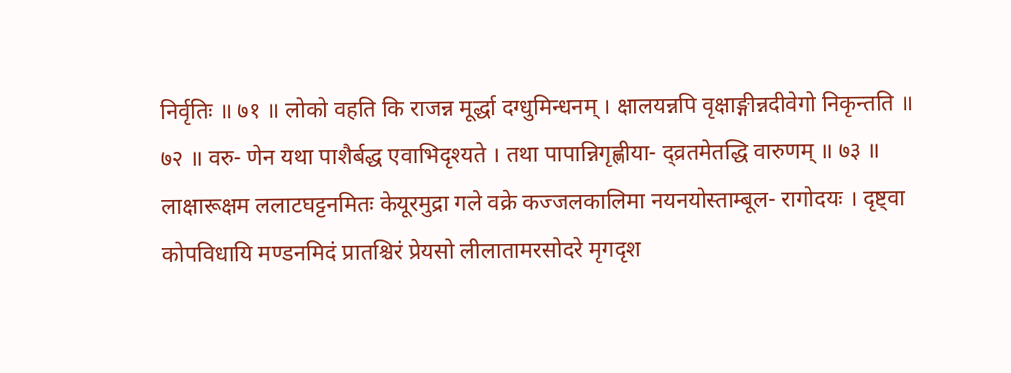निर्वृतिः ॥ ७१ ॥ लोको वहति कि राजन्न मूर्द्धा दग्धुमिन्धनम् । क्षालयन्नपि वृक्षाङ्गीन्नदीवेगो निकृन्तति ॥ ७२ ॥ वरु- णेन यथा पाशैर्बद्ध एवाभिदृश्यते । तथा पापान्निगृह्णीया- द्व्रतमेतद्धि वारुणम् ॥ ७३ ॥ लाक्षारूक्षम ललाटघट्टनमितः केयूरमुद्रा गले वक्रे कज्जलकालिमा नयनयोस्ताम्बूल- रागोदयः । दृष्ट्वा कोपविधायि मण्डनमिदं प्रातश्चिरं प्रेयसो लीलातामरसोदरे मृगदृश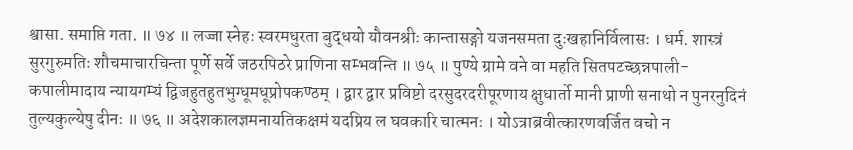श्वासा. समाप्ति गता. ॥ ७४ ॥ लज्जा स्नेहः स्वरमधुरता बुद्धयो यौवनश्रीः कान्तासङ्गो यजनसमता दुःखहानिर्विलासः । धर्म. शास्त्रं सुरगुरुमतिः शौचमाचारचिन्ता पूर्णे सर्वे जठरपिठरे प्राणिना सम्भवन्ति ॥ ७५ ॥ पुण्ये ग्रामे वने वा महति सितपटच्छन्नपाली- कपालीमादाय न्यायगम्यं द्विजहुतहुतभुग्धूमधूप्रोपकण्ठम् । द्वार द्वार प्रविष्टो दरसुदरदरीपूरणाय क्षुधार्तो मानी प्राणी सनाथो न पुनरनुदिनं तुल्यकुल्येषु दीनः ॥ ७६ ॥ अदेशकालज्ञमनायतिकक्षमं यदप्रिय ल घवकारि चात्मनः । योऽत्राब्रवीत्कारणवर्जित वचो न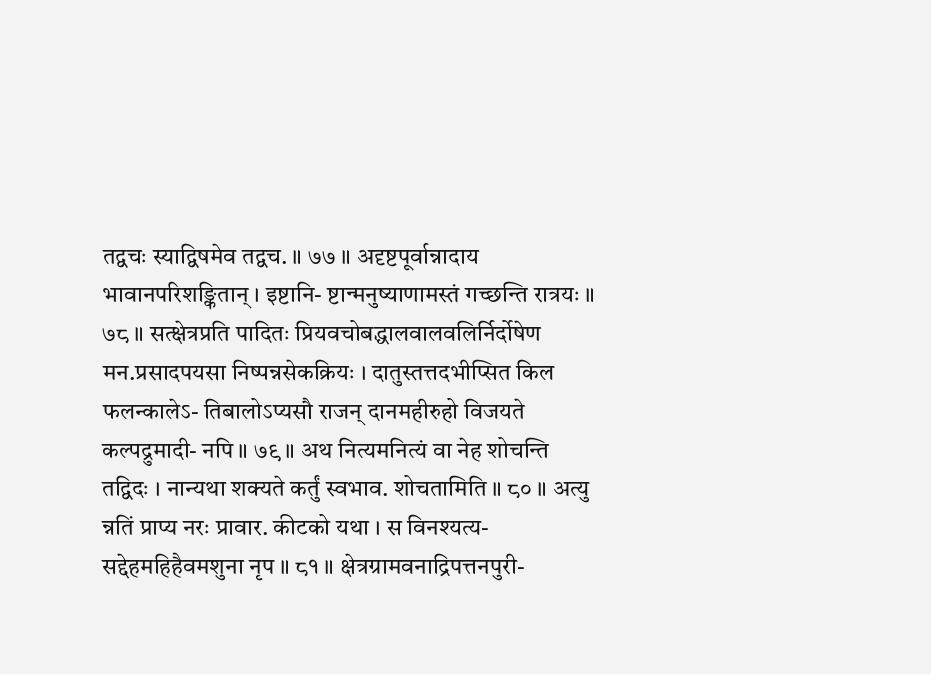तद्वचः स्याद्विषमेव तद्वच. ॥ ७७ ॥ अदृष्टपूर्वान्नादाय भावानपरिशङ्कितान् । इष्टानि- ष्टान्मनुष्याणामस्तं गच्छन्ति रात्रयः ॥ ७८ ॥ सत्क्षेत्रप्रति पादितः प्रियवचोबद्धालवालवलिर्निर्दोषेण मन.प्रसादपयसा निष्पन्नसेकक्रियः । दातुस्तत्तदभीप्सित किल फलन्कालेऽ- तिबालोऽप्यसौ राजन् दानमहीरुहो विजयते कल्पद्रुमादी- नपि ॥ ७९ ॥ अथ नित्यमनित्यं वा नेह शोचन्ति तद्विदः । नान्यथा शक्यते कर्तुं स्वभाव. शोचतामिति ॥ ८० ॥ अत्यु न्नतिं प्राप्य नरः प्रावार. कीटको यथा । स विनश्यत्य- सद्देहमहिहैवमशुना नृप ॥ ८१ ॥ क्षेत्रग्रामवनाद्रिपत्तनपुरी-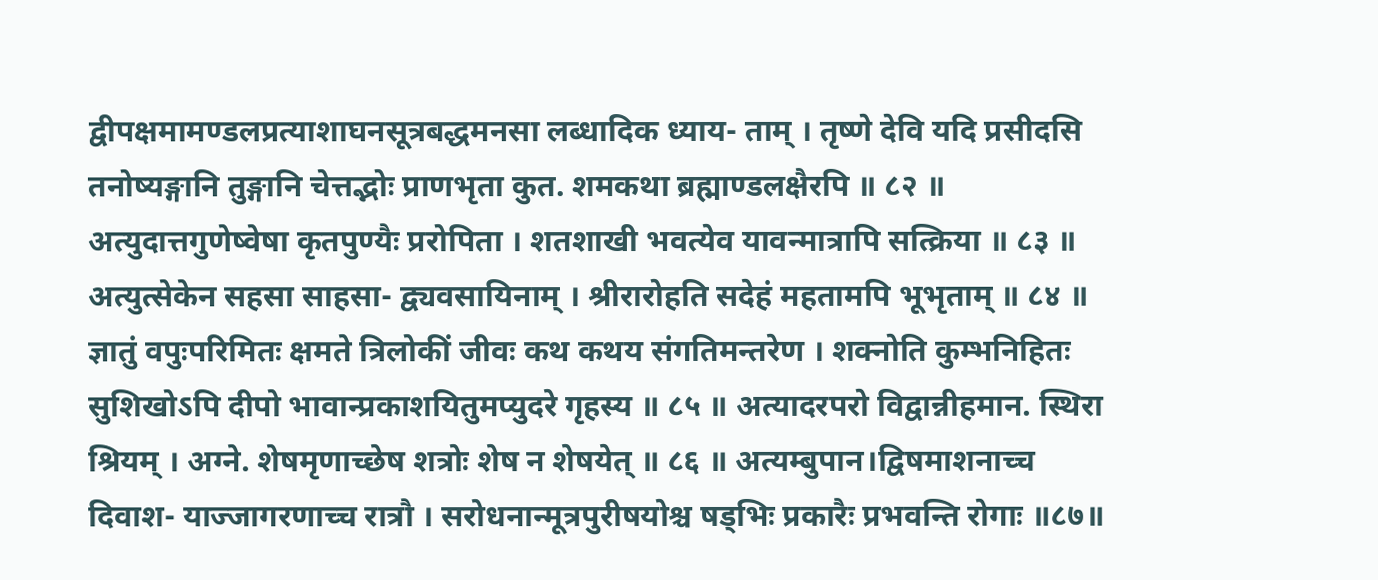द्वीपक्षमामण्डलप्रत्याशाघनसूत्रबद्धमनसा लब्धादिक ध्याय- ताम् । तृष्णे देवि यदि प्रसीदसि तनोष्यङ्गानि तुङ्गानि चेत्तद्भोः प्राणभृता कुत. शमकथा ब्रह्माण्डलक्षैरपि ॥ ८२ ॥ अत्युदात्तगुणेष्वेषा कृतपुण्यैः प्ररोपिता । शतशाखी भवत्येव यावन्मात्रापि सत्क्रिया ॥ ८३ ॥ अत्युत्सेकेन सहसा साहसा- द्व्यवसायिनाम् । श्रीरारोहति सदेहं महतामपि भूभृताम् ॥ ८४ ॥ ज्ञातुं वपुःपरिमितः क्षमते त्रिलोकीं जीवः कथ कथय संगतिमन्तरेण । शक्नोति कुम्भनिहितः सुशिखोऽपि दीपो भावान्प्रकाशयितुमप्युदरे गृहस्य ॥ ८५ ॥ अत्यादरपरो विद्वान्नीहमान. स्थिरा श्रियम् । अग्ने. शेषमृणाच्छेष शत्रोः शेष न शेषयेत् ॥ ८६ ॥ अत्यम्बुपान।द्विषमाशनाच्च दिवाश- याज्जागरणाच्च रात्रौ । सरोधनान्मूत्रपुरीषयोश्च षड्भिः प्रकारैः प्रभवन्ति रोगाः ॥८७॥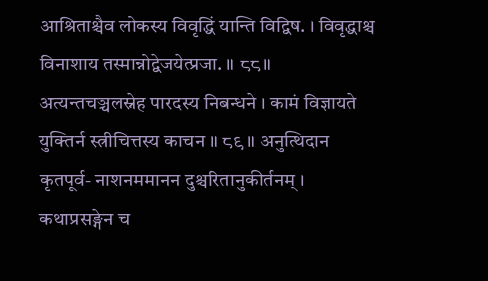आश्रिताश्चैव लोकस्य विवृद्धिं यान्ति विद्विष. । विवृद्धाश्च विनाशाय तस्मान्नोद्वेजयेत्प्रजा. ॥ ८८॥ अत्यन्तचञ्चलस्नेह पारदस्य निबन्धने । कामं विज्ञायते युक्तिर्न स्त्रीचित्तस्य काचन ॥ ८९ ॥ अनुत्थिदान कृतपूर्व- नाशनममानन दुश्चरितानुकीर्तनम् । कथाप्रसङ्गेन च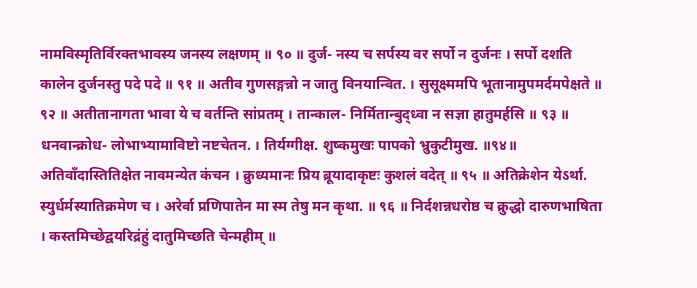नामविस्मृतिर्विरक्तभावस्य जनस्य लक्षणम् ॥ ९० ॥ दुर्ज- नस्य च सर्पस्य वर सर्पो न दुर्जनः । सर्पो दशति कालेन दुर्जनस्तु पदे पदे ॥ ९१ ॥ अतीव गुणसङ्गन्नो न जातु विनयान्वित. । सुसूक्ष्ममपि भूतानामुपमर्दमपेक्षते ॥ ९२ ॥ अतीतानागता भावा ये च वर्तन्ति सांप्रतम् । तान्काल- निर्मितान्बुद्ध्वा न सज्ञा हातुमर्हसि ॥ ९३ ॥ धनवान्क्रोध- लोभाभ्यामाविष्टो नष्टचेतन. । तिर्यग्गीक्ष. शुष्कमुखः पापको भ्रुकुटीमुख. ॥९४॥ अतिवाँदास्तितिक्षेत नावमन्येत कंचन । क्रुध्यमानः प्रिय ब्रूयादाकृष्टः कुशलं वदेत् ॥ ९५ ॥ अतिक्रेशेन येऽर्था. स्युर्धर्मस्यातिक्रमेण च । अरेर्वा प्रणिपातेन मा स्म तेषु मन कृथा. ॥ ९६ ॥ निर्दशन्नधरोष्ठ च क्रुद्धो दारुणभाषिता । कस्तमिच्छेद्वयरिद्रंहुं दातुमिच्छति चेन्महीम् ॥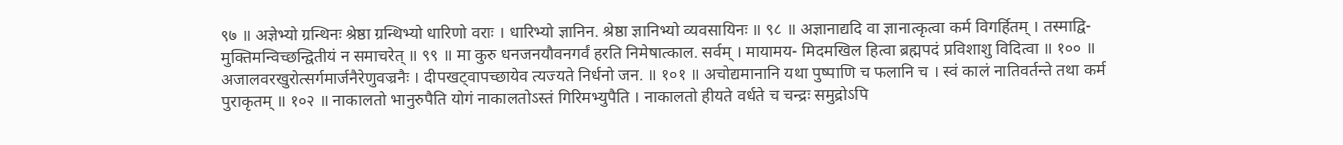९७ ॥ अज्ञेभ्यो ग्रन्थिनः श्रेष्ठा ग्रन्थिभ्यो धारिणो वराः । धारिभ्यो ज्ञानिन. श्रेष्ठा ज्ञानिभ्यो व्यवसायिनः ॥ ९८ ॥ अज्ञानाद्यदि वा ज्ञानात्कृत्वा कर्म विगर्हितम् । तस्माद्वि- मुक्तिमन्विच्छन्द्वितीयं न समाचरेत् ॥ ९९ ॥ मा कुरु धनजनयौवनगर्वं हरति निमेषात्काल. सर्वम् । मायामय- मिदमखिल हित्वा ब्रह्मपदं प्रविशाशु विदित्वा ॥ १०० ॥ अजालवरखुरोत्सर्गमार्जनैरेणुवज्रनैः । दीपखट्वापच्छायेव त्यज्यते निर्धनो जन. ॥ १०१ ॥ अचोद्यमानानि यथा पुष्पाणि च फलानि च । स्वं कालं नातिवर्तन्ते तथा कर्म पुराकृतम् ॥ १०२ ॥ नाकालतो भानुरुपैति योगं नाकालतोऽस्तं गिरिमभ्युपैति । नाकालतो हीयते वर्धते च चन्द्रः समुद्रोऽपि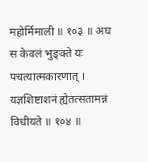महोर्मिमाली ॥ १०३ ॥ अघ स केवलं भुङ्क्ते यः पचत्यात्मकारणात् । यज्ञशिष्टाशनं ह्येतत्सतामन्नं विधीयते ॥ १०४ ॥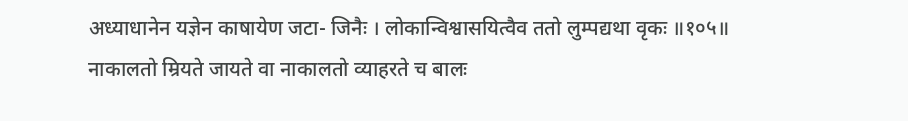अध्याधानेन यज्ञेन काषायेण जटा- जिनैः । लोकान्विश्वासयित्वैव ततो लुम्पद्यथा वृकः ॥१०५॥ नाकालतो म्रियते जायते वा नाकालतो व्याहरते च बालः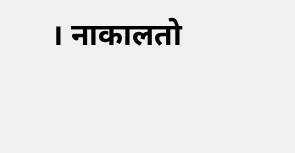। नाकालतो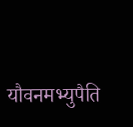यौवनमभ्युपैति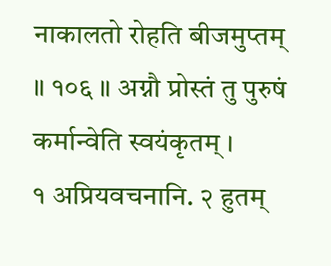नाकालतो रोहति बीजमुप्तम् ॥ १०६ ॥ अग्नौ प्रोस्तं तु पुरुषं कर्मान्वेति स्वयंकृतम् ।
१ अप्रियवचनानि. २ हुतम्